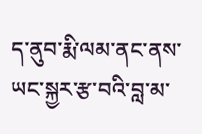ད་ནུབ་རྨི་ལམ་ནང་ནས་ཡང་སྐྱར་རྩ་བའི་བླ་མ་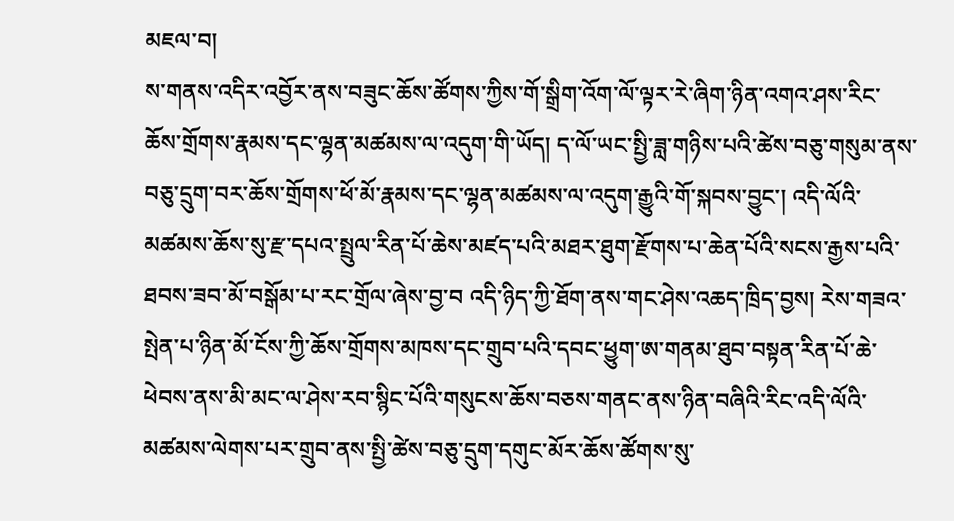མཇལ་བ།
ས་གནས་འདིར་འབྱོར་ནས་བཟུང་ཆོས་ཚོགས་ཀྱིས་གོ་སྒྲིག་འོག་ལོ་ལྟར་རེ་ཞིག་ཉིན་འགའ་ཤས་རིང་ཆོས་གྲོགས་རྣམས་དང་ལྷན་མཚམས་ལ་འདུག་གི་ཡོད། ད་ལོ་ཡང་སྤྱི་ཟླ་གཉིས་པའི་ཚེས་བཅུ་གསུམ་ནས་བཅུ་དྲུག་བར་ཆོས་གྲོགས་ཕོ་མོ་རྣམས་དང་ལྷན་མཚམས་ལ་འདུག་རྒྱུའི་གོ་སྐབས་བྱུང་། འདི་ལོའི་མཚམས་ཆོས་སུ་རྫ་དཔའ་སྤྲུལ་རིན་པོ་ཆེས་མཛད་པའི་མཐར་ཐུག་རྫོགས་པ་ཆེན་པོའི་སངས་རྒྱས་པའི་ཐབས་ཟབ་མོ་བསྒོམ་པ་རང་གྲོལ་ཞེས་བྱ་བ འདི་ཉིད་ཀྱི་ཐོག་ནས་གང་ཤེས་འཆད་ཁྲིད་བྱས། རེས་གཟའ་སྤེན་པ་ཉིན་མོ་ངོས་ཀྱི་ཆོས་གྲོགས་མཁས་དང་གྲུབ་པའི་དབང་ཕྱུག་ཨ་གནམ་ཐུབ་བསྟན་རིན་པོ་ཆེ་ཕེབས་ནས་མི་མང་ལ་ཤེས་རབ་སྙིང་པོའི་གསུངས་ཆོས་བཅས་གནང་ནས་ཉིན་བཞིའི་རིང་འདི་ལོའི་མཚམས་ལེགས་པར་གྲུབ་ནས་སྤྱི་ཚེས་བཅུ་དྲུག་དགུང་མོར་ཆོས་ཚོགས་སུ་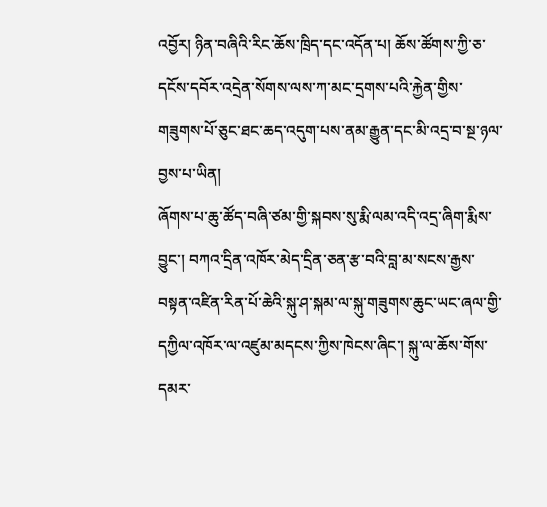འབྱོར། ཉིན་བཞིའི་རིང་ཆོས་ཁྲིད་དང་འདོན་པ། ཆོས་ཚོགས་ཀྱི་ཅ་དངོས་དབོར་འདྲེན་སོགས་ལས་ཀ་མང་དྲགས་པའི་རྐྱེན་གྱིས་གཟུགས་པོ་ཅུང་ཐང་ཆད་འདུག་པས་ནམ་རྒྱུན་དང་མི་འདྲ་བ་སྔ་ཉལ་བྱས་པ་ཡིན།
ཞོགས་པ་ཆུ་ཚོད་བཞི་ཙམ་གྱི་སྐབས་སུ་རྨི་ལམ་འདི་འདྲ་ཞིག་རྨིས་བྱུང་། བཀའ་དྲིན་འཁོར་མེད་དྲིན་ཅན་རྩ་བའི་བླ་མ་སངས་རྒྱས་བསྟན་འཛིན་རིན་པོ་ཆེའི་སྐུ་ཤ་སྐམ་ལ་སྐུ་གཟུགས་ཆུང་ཡང་ཞལ་གྱི་དཀྱིལ་འཁོར་ལ་འཛུམ་མདངས་ཀྱིས་ཁེངས་ཞིང་། སྐུ་ལ་ཆོས་གོས་དམར་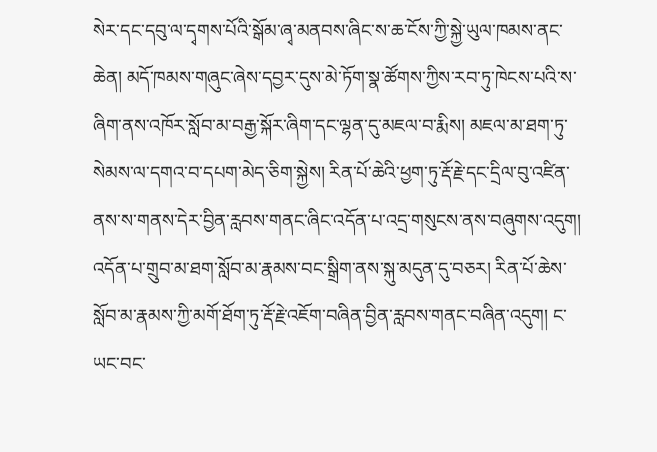སེར་དང་དབུ་ལ་དྭགས་པོའི་སྒོམ་ཞྭ་མནབས་ཞིང་ས་ཆ་ངོས་ཀྱི་སྐྱེ་ཡུལ་ཁམས་ནང་ཆེན། མདོ་ཁམས་གཞུང་ཞེས་དབྱར་དུས་མེ་ཏོག་སྣ་ཚོགས་ཀྱིས་རབ་ཏུ་ཁེངས་པའི་ས་ཞིག་ནས་འཁོར་སློབ་མ་བརྒྱ་སྐོར་ཞིག་དང་ལྷན་དུ་མཇལ་བ་རྨིས། མཇལ་མ་ཐག་ཏུ་སེམས་ལ་དགའ་བ་དཔག་མེད་ཅིག་སྐྱེས། རིན་པོ་ཆེའི་ཕྱག་ཏུ་རྡོ་རྗེ་དང་དྲིལ་བུ་འཛིན་ནས་ས་གནས་དེར་བྱིན་རླབས་གནང་ཞིང་འདོན་པ་འདྲ་གསུངས་ནས་བཞུགས་འདུག། འདོན་པ་གྲུབ་མ་ཐག་སློབ་མ་རྣམས་བང་སྒྲིག་ནས་སྐུ་མདུན་དུ་བཅར། རིན་པོ་ཆེས་སློབ་མ་རྣམས་ཀྱི་མགོ་ཐོག་ཏུ་རྡོ་རྗེ་འཇོག་བཞིན་བྱིན་རླབས་གནང་བཞིན་འདུག། ང་ཡང་བང་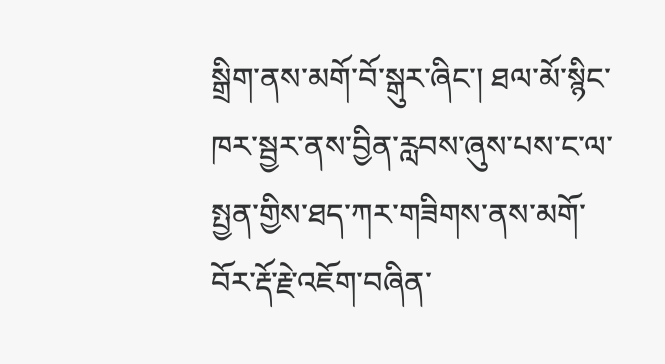སྒྲིག་ནས་མགོ་བོ་སྒུར་ཞིང་། ཐལ་མོ་སྙིང་ཁར་སྦྱར་ནས་བྱིན་རླབས་ཞུས་པས་ང་ལ་སྤྱན་གྱིས་ཐད་ཀར་གཟིགས་ནས་མགོ་བོར་རྡོ་རྗེ་འཇོག་བཞིན་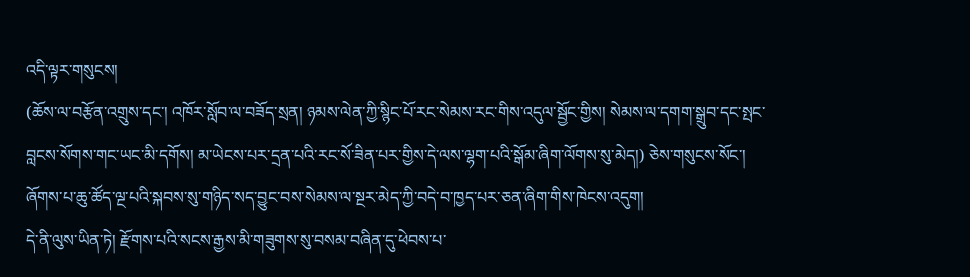འདི་ལྟར་གསུངས།
(ཆོས་ལ་བརྩོན་འགྲུས་དང་། འཁོར་སློབ་ལ་བཟོད་སྲན། ཉམས་ལེན་ཀྱི་སྙིང་པོ་རང་སེམས་རང་གིས་འདུལ་སྦྱོང་གྱིས། སེམས་ལ་དགག་སྒྲུབ་དང་སྤང་བླངས་སོགས་གང་ཡང་མི་དགོས། མ་ཡེངས་པར་དྲན་པའི་རང་སོ་ཟིན་པར་གྱིས་དེ་ལས་ལྷག་པའི་སྒོམ་ཞིག་ལོགས་སུ་མེད།) ཅེས་གསུངས་སོང་།
ཞོགས་པ་ཆུ་ཚོད་ལྔ་པའི་སྐབས་སུ་གཉིད་སད་བྱུང་བས་སེམས་ལ་སྔར་མེད་ཀྱི་བདེ་བ་ཁྱད་པར་ཅན་ཞིག་གིས་ཁེངས་འདུག།
དེ་ནི་ལུས་ཡིན་ཏེ། རྫོགས་པའི་སངས་རྒྱས་མི་གཟུགས་སུ་བསམ་བཞིན་དུ་ཕེབས་པ་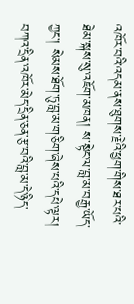འཁོར་བའི་འདམ་ནས་ཐུགས་རྗེའི་ཕྱག་གིས་ཐར་པའི་ཐེམ་སྐས་སུ་འཇོག་མཁན། ས་སྟེང་ལ་བླ་མ་བརྒྱ་ཡོད་ཀྱང་། སེམས་ཐོག་ཏུ་བླ་མ་གཅིག་ཞེས་པའི་དཔེ་ལྟར། བཀའ་དྲིན་འཁོར་མེད་དྲིན་ཅན་རྩ་བའི་བླ་མ་དེ་ཉིད་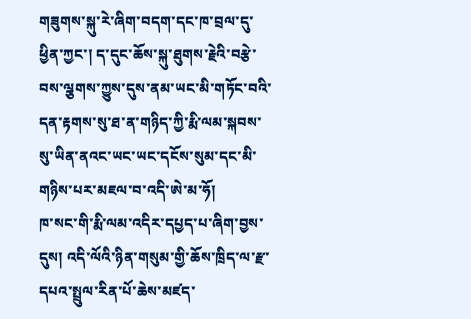གཟུགས་སྐུ་རེ་ཞིག་བདག་དང་ཁ་བྲལ་དུ་ཕྱིན་ཀྱང་། ད་དུང་ཆོས་སྐུ་ཐུགས་རྗེའི་བརྩེ་བས་ལྕགས་ཀྱུས་དུས་ནམ་ཡང་མི་གཏོང་བའི་དན་རྟགས་སུ་ཐ་ན་གཉིད་ཀྱི་རྨི་ལམ་སྐབས་སུ་ཡིན་ནའང་ཡང་ཡང་དངོས་སུམ་དང་མི་གཉིས་པར་མཇལ་བ་འདི་ཨེ་མ་ཧོ།
ཁ་སང་གི་རྨི་ལམ་འདིར་དཔྱད་པ་ཞིག་བྱས་དུས། འདི་ལོའི་ཉིན་གསུམ་གྱི་ཆོས་ཁྲིད་ལ་རྫ་དཔའ་སྤྲུལ་རིན་པོ་ཆེས་མཛད་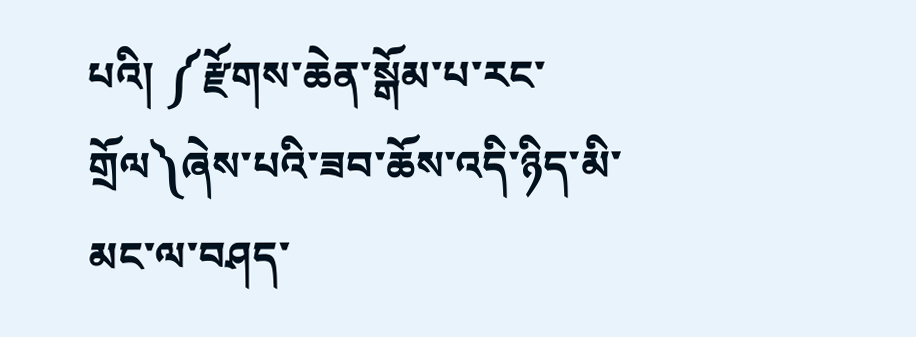པའི། ༼རྫོགས་ཆེན་སྒོམ་པ་རང་གྲོལ༽ཞེས་པའི་ཟབ་ཆོས་འདི་ཉིད་མི་མང་ལ་བཤད་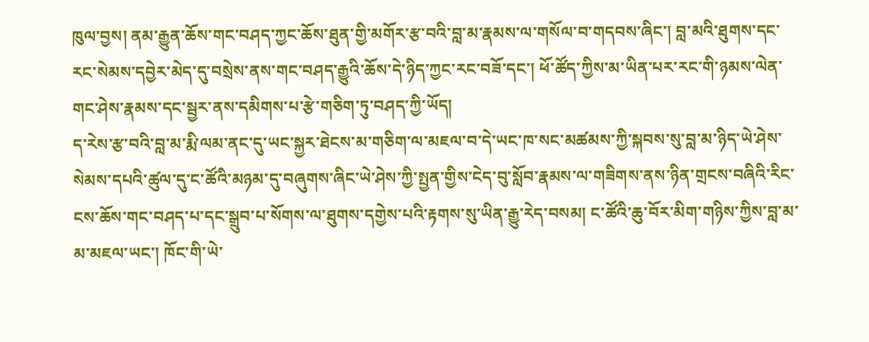ཁུལ་བྱས། ནམ་རྒྱུན་ཆོས་གང་བཤད་ཀྱང་ཆོས་ཐུན་གྱི་མགོར་རྩ་བའི་བླ་མ་རྣམས་ལ་གསོལ་བ་གདབས་ཞིང་། བླ་མའི་ཐུགས་དང་རང་སེམས་དབྱེར་མེད་དུ་བསྲེས་ནས་གང་བཤད་རྒྱུའི་ཆོས་དེ་ཉིད་ཀྱང་རང་བཟོ་དང་། ཕོ་ཚོད་ཀྱིས་མ་ཡིན་པར་རང་གི་ཉམས་ལེན་གང་ཤེས་རྣམས་དང་སྦྱར་ནས་དམིགས་པ་རྩེ་གཅིག་ཏུ་བཤད་ཀྱི་ཡོད།
ད་རེས་རྩ་བའི་བླ་མ་རྨི་ལམ་ནང་དུ་ཡང་སྐྱར་ཐེངས་མ་གཅིག་ལ་མཇལ་བ་དེ་ཡང་ཁ་སང་མཚམས་ཀྱི་སྐབས་སུ་བླ་མ་ཉིད་ཡེ་ཤེས་སེམས་དཔའི་ཚུལ་དུ་ང་ཚོའི་མཉམ་དུ་བཞུགས་ཞིང་ཡེ་ཤེས་ཀྱི་སྤྱན་གྱིས་ངེད་བུ་སློབ་རྣམས་ལ་གཟིགས་ནས་ཉིན་གྲངས་བཞིའི་རིང་ངས་ཆོས་གང་བཤད་པ་དང་སྒྲུབ་པ་སོགས་ལ་ཐུགས་དགྱེས་པའི་རྟགས་སུ་ཡིན་རྒྱུ་རེད་བསམ། ང་ཚོའི་ཆུ་བོར་མིག་གཉིས་ཀྱིས་བླ་མ་མ་མཇལ་ཡང་། ཁོང་གི་ཡེ་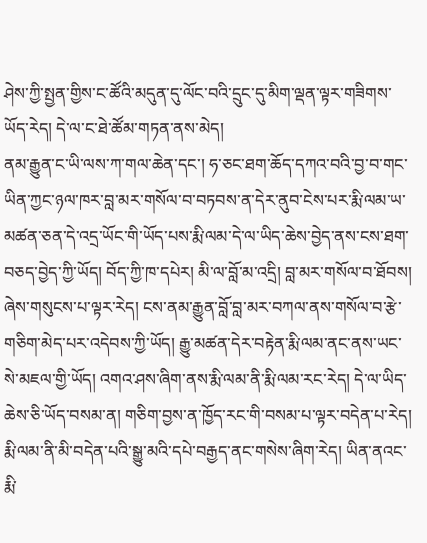ཤེས་ཀྱི་སྤྱན་གྱིས་ང་ཚོའི་མདུན་དུ་ལོང་བའི་དྲུང་དུ་མིག་ལྡན་ལྟར་གཟིགས་ཡོད་རེད། དེ་ལ་ང་ཐེ་ཚོམ་གཏན་ནས་མེད།
ནམ་རྒྱུན་ང་ཡི་ལས་ཀ་གལ་ཆེན་དང་། ཧ་ཅང་ཐག་ཆོད་དཀའ་བའི་བྱ་བ་གང་ཡིན་ཀྱང་ཉལ་ཁར་བླ་མར་གསོལ་བ་བཏབས་ན་དེར་ནུབ་ངེས་པར་རྨི་ལམ་ཡ་མཚན་ཅན་དེ་འདྲ་ཡོང་གི་ཡོད་པས་རྨི་ལམ་དེ་ལ་ཡིད་ཆེས་བྱེད་ནས་ངས་ཐག་བཅད་བྱེད་ཀྱི་ཡོད། བོད་ཀྱི་ཁ་དཔེར། མི་ལ་བློ་མ་འདྲི། བླ་མར་གསོལ་བ་ཐོབས། ཞེས་གསུངས་པ་ལྟར་རེད། ངས་ནམ་རྒྱུན་བློ་བླ་མར་བཀལ་ནས་གསོལ་བ་རྩེ་གཅིག་མེད་པར་འདེབས་ཀྱི་ཡོད། རྒྱུ་མཚན་དེར་བརྟེན་རྨི་ལམ་ནང་ནས་ཡང་སེ་མཇལ་གྱི་ཡོད། འགའ་ཤས་ཞིག་ནས་རྨི་ལམ་ནི་རྨི་ལམ་རང་རེད། དེ་ལ་ཡིད་ཆེས་ཅི་ཡོད་བསམ་ན། གཅིག་བྱས་ན་ཁྱོད་རང་གི་བསམ་པ་ལྟར་བདེན་པ་རེད། རྨི་ལམ་ནི་མི་བདེན་པའི་སྒྱུ་མའི་དཔེ་བརྒྱད་ནང་གསེས་ཞིག་རེད། ཡིན་ནའང་རྨི་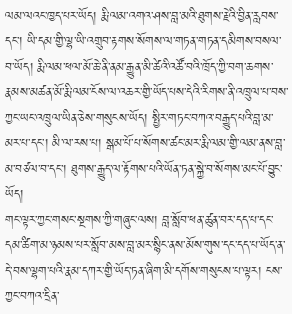ལམ་ལའང་ཁྱད་པར་ཡོད། རྨི་ལམ་འགའ་ཤས་བླ་མའི་ཐུགས་རྗེའི་བྱིན་རླབས་དང་། ཡི་དམ་གྱི་ལྷ་ཡི་འགྲུབ་རྟགས་སོགས་ལ་གཏན་གཏན་དམིགས་བསལ་བ་ཡོད། རྨི་ལམ་ཕལ་མོ་ཆེ་ནི་ནམ་རྒྱུན་མི་ཚེའི་འཚོ་བའི་ཁྲོད་ཀྱི་བག་ཆགས་རྣམས་མཚན་མོ་རྨི་ལམ་ངོས་ལ་འཆར་གྱི་ཡོད་པས་དེའི་རིགས་ནི་འཁྲུལ་པ་བས་ཀྱང་ཡང་འཁྲུལ་ཡིན་ཅེས་གསུངས་ཡོད། སྤྱིར་གཏང་བཀའ་བརྒྱུད་པའི་བླ་མ་མར་པ་དང་། མི་ལ་རས་པ། སྒམ་པོ་པ་སོགས་ཚང་མར་རྨི་ལམ་གྱི་ལམ་ནས་བླ་མ་བཙལ་བ་དང་། ཐུགས་རྒྱུད་ལ་རྟོགས་པའི་ཡོན་ཏན་སྐྱེ་བ་སོགས་མང་པོ་བྱུང་ཡོད།
གང་ལྟར་ཀྱང་གསང་སྔགས་ཀྱི་གཞུང་ལས། བླ་སློབ་ཕན་ཚུན་བར་དད་པ་དང་དམ་ཚིག་མ་ཉམས་པར་སློབ་མས་བླ་མར་སྙིང་ནས་མོས་གུས་དང་དད་པ་ཡོད་ན་དེ་བས་ལྷག་པའི་རྣམ་དཀར་གྱི་ཡོད་ཏན་ཞིག་མི་དགོས་གསུངས་པ་ལྟར། ངས་ཀྱང་བཀའ་དྲིན་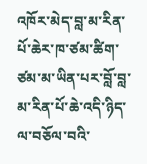འཁོར་མེད་བླ་མ་རིན་པོ་ཆེར་ཁ་ཙམ་ཚིག་ཙམ་མ་ཡིན་པར་བློ་བླ་མ་རིན་པོ་ཆེ་འདི་ཉིད་ལ་བཅོལ་བའི་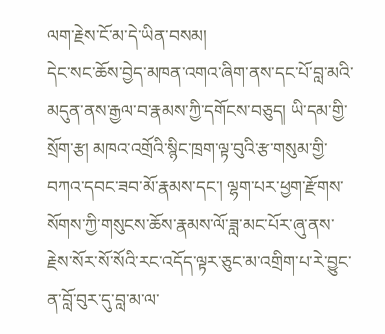ལག་རྗེས་ངོ་མ་དེ་ཡིན་བསམ།
དེང་སང་ཆོས་བྱེད་མཁན་འགའ་ཞིག་ནས་དང་པོ་བླ་མའི་མདུན་ནས་རྒྱལ་བ་རྣམས་ཀྱི་དགོངས་བཅུད། ཡི་དམ་གྱི་སྲོག་རྩ། མཁའ་འགྲོའི་སྙིང་ཁྲག་ལྟ་བུའི་རྩ་གསུམ་གྱི་བཀའ་དབང་ཟབ་མོ་རྣམས་དང་། ལྷག་པར་ཕྱག་རྫོགས་སོགས་ཀྱི་གསུངས་ཆོས་རྣམས་ལོ་ཟླ་མང་པོར་ཞུ་ནས་རྗེས་སོར་སོ་སོའི་རང་འདོད་ལྟར་ཅུང་མ་འགྲིག་པ་རེ་བྱུང་ན་བློ་བུར་དུ་བླ་མ་ལ་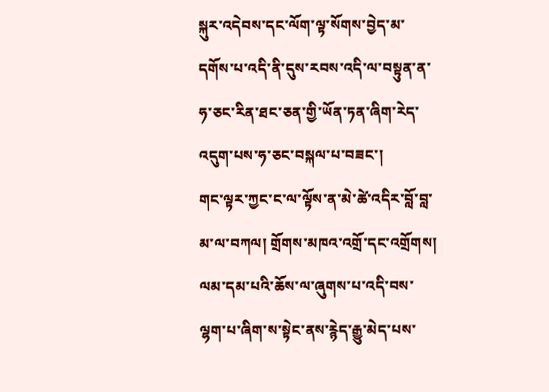སྐུར་འདེབས་དང་ལོག་ལྟ་སོགས་བྱེད་མ་དགོས་པ་འདི་ནི་དུས་རབས་འདི་ལ་བསྟུན་ན་ཧ་ཅང་རིན་ཐང་ཅན་གྱི་ཡོན་ཏན་ཞིག་རེད་འདུག་པས་ཧ་ཅང་བསྐལ་པ་བཟང་།
གང་ལྟར་ཀྱང་ང་ལ་ལྟོས་ན་མེ་ཚེ་འདིར་བློ་བླ་མ་ལ་བཀལ། གྲོགས་མཁའ་འགྲོ་དང་འགྲོགས། ལམ་དམ་པའི་ཆོས་ལ་ཞུགས་པ་འདི་བས་ལྷག་པ་ཞིག་ས་སྟེང་ནས་རྙེད་རྒྱུ་མེད་པས་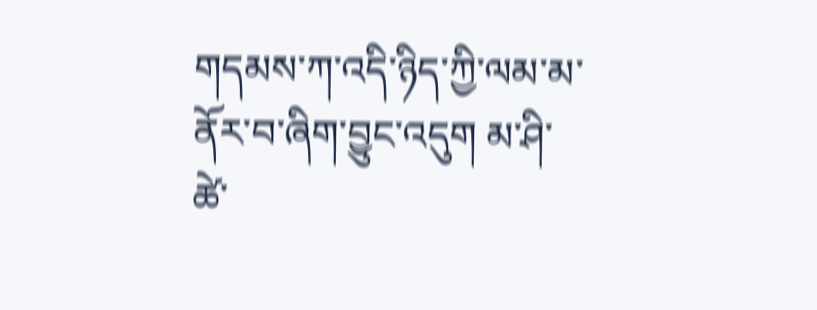གདམས་ཀ་འདི་ཉིད་ཀྱི་ལམ་མ་ནོར་བ་ཞིག་བྱུང་འདུག མ་ཤི་ཚེ་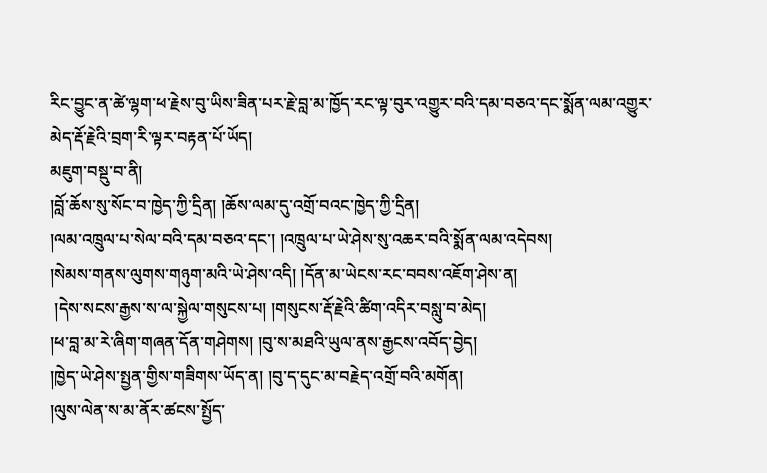རིང་བྱུང་ན་ཚེ་ལྷག་ཕ་རྗེས་བུ་ཡིས་ཟིན་པར་རྗེ་བླ་མ་ཁྱོད་རང་ལྟ་བུར་འགྱུར་བའི་དམ་བཅའ་དང་སྨོན་ལམ་འགྱུར་མེད་རྡོ་རྗེའི་བྲག་རི་ལྟར་བརྟན་པོ་ཡོད།
མཇུག་བསྡུ་བ་ནི།
།བློ་ཆོས་སུ་སོང་བ་ཁྱེད་ཀྱི་དྲིན། །ཆོས་ལམ་དུ་འགྲོ་བའང་ཁྱེད་ཀྱི་དྲིན།
།ལམ་འཁྲུལ་པ་སེལ་བའི་དམ་བཅའ་དང་། །འཁྲུལ་པ་ཡེ་ཤེས་སུ་འཆར་བའི་སྨོན་ལམ་འདེབས།
།སེམས་གནས་ལུགས་གཉུག་མའི་ཡེ་ཤེས་འདི། །དོན་མ་ཡེངས་རང་བབས་འཇོག་ཤེས་ན།
 །དེས་སངས་རྒྱས་ས་ལ་སྐྱེལ་གསུངས་པ། །གསུངས་རྡོ་རྗེའི་ཚིག་འདིར་བསླུ་བ་མེད།
།ཕ་བླ་མ་རེ་ཞིག་གཞན་དོན་གཤེགས། །བུ་ས་མཐའི་ཡུལ་ནས་རྒྱངས་འབོད་བྱེད།
།ཁྱེད་ཡེ་ཤེས་སྤྱན་གྱིས་གཟིགས་ཡོད་ན། །བུ་ད་དུང་མ་བརྗེད་འགྲོ་བའི་མགོན།
།ལུས་ལེན་ས་མ་ནོར་ཚངས་སྤྱོད་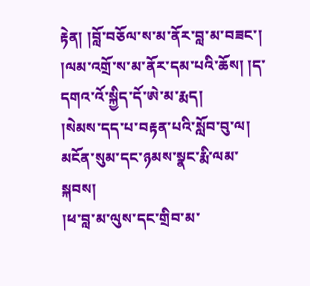རྟེན། །བློ་བཅོལ་ས་མ་ནོར་བླ་མ་བཟང་།
།ལམ་འགྲོ་ས་མ་ནོར་དམ་པའི་ཆོས། །ད་དགའ་འོ་སྐྱིད་དོ་ཨེ་མ་རྨད།
།སེམས་དད་པ་བརྟན་པའི་སློབ་བུ་ལ། མངོན་སུམ་དང་ཉམས་སྣང་རྨི་ལམ་སྐབས།
།ཕ་བླ་མ་ལུས་དང་གྲིབ་མ་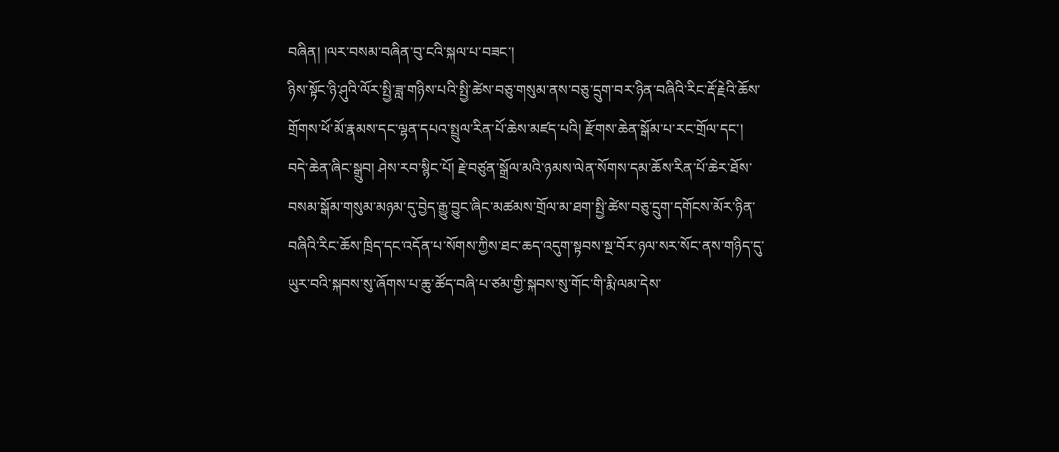བཞིན། །ལར་བསམ་བཞིན་བུ་ངའི་སྐལ་པ་བཟང་།
ཉིས་སྟོང་ཉི་ཤུའི་ལོར་སྤྱི་ཟླ་གཉིས་པའི་སྤྱི་ཚེས་བཅུ་གསུམ་ནས་བཅུ་དྲུག་བར་ཉིན་བཞིའི་རིང་རྡོ་རྗེའི་ཆོས་གྲོགས་ཕོ་མོ་རྣམས་དང་ལྷན་དཔའ་སྤྲུལ་རིན་པོ་ཆེས་མཛད་པའི། རྫོགས་ཆེན་སྒོམ་པ་རང་གྲོལ་དང་། བདེ་ཆེན་ཞིང་སྒྲུབ། ཤེས་རབ་སྙིང་པོ། རྗེ་བཙུན་སྒྲོལ་མའི་ཉམས་ལེན་སོགས་དམ་ཆོས་རིན་པོ་ཆེར་ཐོས་བསམ་སྒོམ་གསུམ་མཉམ་དུ་བྱེད་རྒྱུ་བྱུང་ཞིང་མཚམས་གྲོལ་མ་ཐག་སྤྱི་ཚེས་བཅུ་དྲུག་དགོངས་མོར་ཉིན་བཞིའི་རིང་ཆོས་ཁྲིད་དང་འདོན་པ་སོགས་ཀྱིས་ཐང་ཆད་འདུག་སྟབས་སྔ་བོར་ཉལ་སར་སོང་ནས་གཉིད་དུ་ཡུར་བའི་སྐབས་སུ་ཞོགས་པ་ཆུ་ཚོད་བཞི་པ་ཙམ་གྱི་སྐབས་སུ་གོང་གི་རྨི་ལམ་དེས་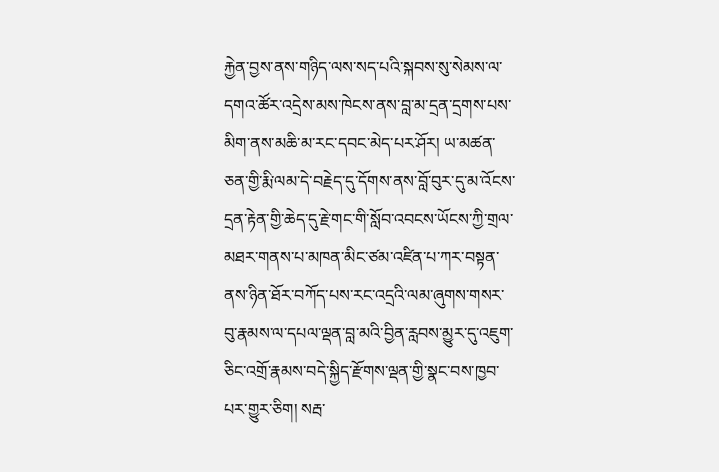རྐྱེན་བྱས་ནས་གཉིད་ལས་སད་པའི་སྐབས་སུ་སེམས་ལ་དགའ་ཚོར་འདྲེས་མས་ཁེངས་ནས་བླ་མ་དྲན་དྲགས་པས་མིག་ནས་མཆི་མ་རང་དབང་མེད་པར་ཤོར། ཡ་མཚན་ཅན་གྱི་རྨི་ལམ་དེ་བརྗེད་དུ་དོགས་ནས་བློ་བུར་དུ་མ་འོངས་དྲན་རྟེན་གྱི་ཆེད་དུ་རྗེ་གང་གི་སློབ་འབངས་ཡོངས་ཀྱི་གྲལ་མཐར་གནས་པ་མཁན་མིང་ཙམ་འཛིན་པ་ཀར་བསྟན་ནས་ཉིན་ཐོར་བཀོད་པས་རང་འདྲའི་ལམ་ཞུགས་གསར་བུ་རྣམས་ལ་དཔལ་ལྡན་བླ་མའི་བྱིན་རླབས་མྱུར་དུ་འཇུག་ཅིང་འགྲོ་རྣམས་བདེ་སྐྱིད་རྫོགས་ལྡན་གྱི་སྣང་བས་ཁྱབ་པར་གྱུར་ཅིག། སརྦ་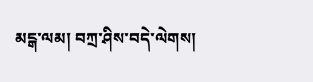མངྒ་ལམ། བཀྲ་ཤིས་བདེ་ལེགས།